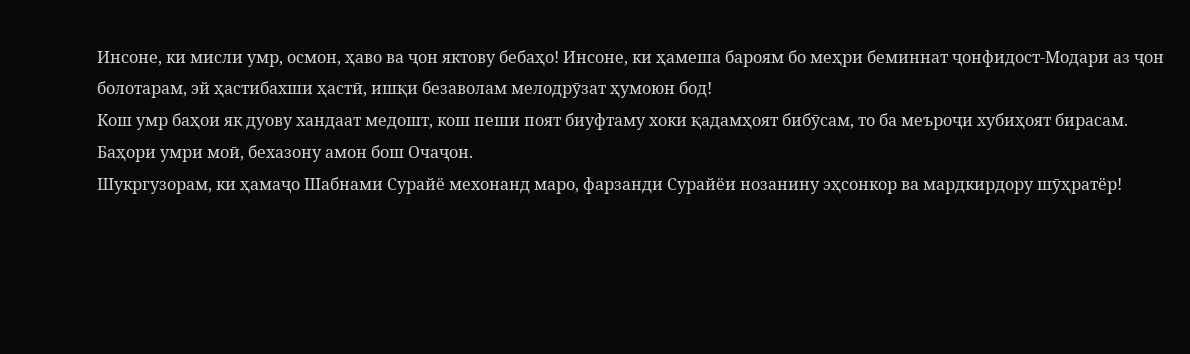Инсоне, ки мисли умр, осмон, ҳаво ва ҷон яктову бебаҳо! Инсоне, ки ҳамеша бароям бо меҳри беминнат ҷонфидост-Модари аз ҷон болотарам, эй ҳастибахши ҳастӣ, ишқи безаволам мелодрӯзат ҳумоюн бод!
Кош умр баҳои як дуову хандаат медошт, кош пеши поят биуфтаму хоки қадамҳоят бибӯсам, то ба меъроҷи хубиҳоят бирасам. Баҳори умри моӣ, бехазону амон бош Очаҷон.
Шукргузорам, ки ҳамаҷо Шабнами Сурайё мехонанд маро, фарзанди Сурайёи нозанину эҳсонкор ва мардкирдору шӯҳратёр!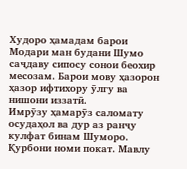Худоро ҳамадам барои Модари ман будани Шумо саҷдаву сипосу сонои беохир месозам. Барои мову ҳазорон ҳазор ифтихору ӯлгу ва нишони иззатӣ.
Имрӯзу ҳамарӯз саломату осудаҳол ва дур аз ранҷу кулфат бинам Шуморо. Қурбони номи покат. Мавлу